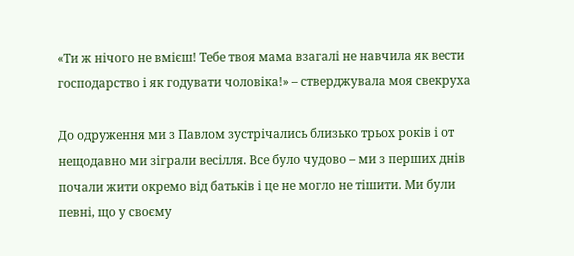«Ти ж нічого не вмієш! Тебе твоя мама взагалі не навчила як вести господарство і як годувати чоловіка!» – стверджувала моя свекруха

До одруження ми з Павлом зустрічались близько трьох років і от нещодавно ми зіграли весілля. Все було чудово – ми з перших днів почали жити окремо від батьків і це не могло не тішити. Ми були певні, що у своєму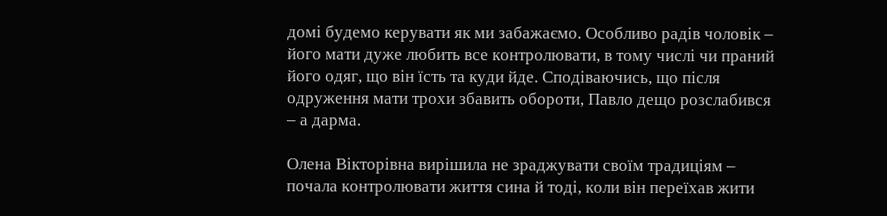домі будемо керувати як ми забажаємо. Особливо радів чоловік – його мати дуже любить все контролювати, в тому числі чи праний його одяг, що він їсть та куди йде. Сподіваючись, що після одруження мати трохи збавить обороти, Павло дещо розслабився – а дарма.

Олена Вікторівна вирішила не зраджувати своїм традиціям – почала контролювати життя сина й тоді, коли він переїхав жити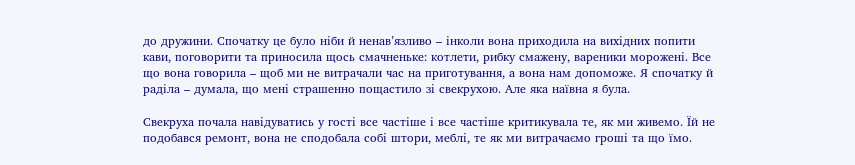до дружини. Спочатку це було ніби й ненав’язливо – інколи вона приходила на вихідних попити кави, поговорити та приносила щось смачненьке: котлети, рибку смажену, вареники морожені. Все що вона говорила – щоб ми не витрачали час на приготування, а вона нам допоможе. Я спочатку й раділа – думала, що мені страшенно пощастило зі свекрухою. Але яка наївна я була.

Свекруха почала навідуватись у гості все частіше і все частіше критикувала те, як ми живемо. Їй не подобався ремонт, вона не сподобала собі штори, меблі, те як ми витрачаємо гроші та що їмо.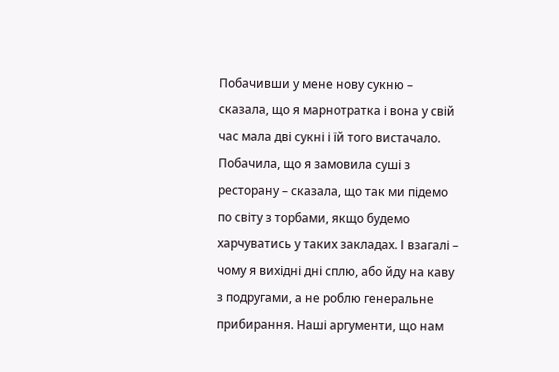Побачивши у мене нову сукню – сказала, що я марнотратка і вона у свій час мала дві сукні і їй того вистачало. Побачила, що я замовила суші з ресторану – сказала, що так ми підемо по світу з торбами, якщо будемо харчуватись у таких закладах. І взагалі – чому я вихідні дні сплю, або йду на каву з подругами, а не роблю генеральне прибирання. Наші аргументи, що нам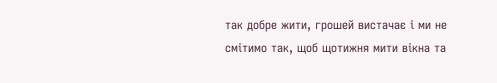так добре жити, грошей вистачає і ми не смітимо так, щоб щотижня мити вікна та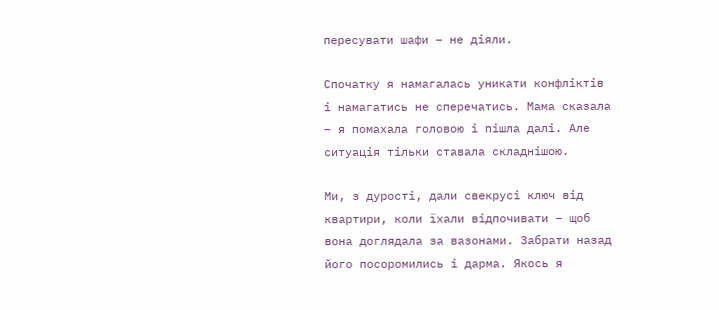пересувати шафи – не діяли.

Спочатку я намагалась уникати конфліктів і намагатись не сперечатись. Мама сказала – я помахала головою і пішла далі. Але ситуація тільки ставала складнішою.

Ми, з дурості, дали свекрусі ключ від квартири, коли їхали відпочивати – щоб вона доглядала за вазонами. Забрати назад його посоромились і дарма. Якось я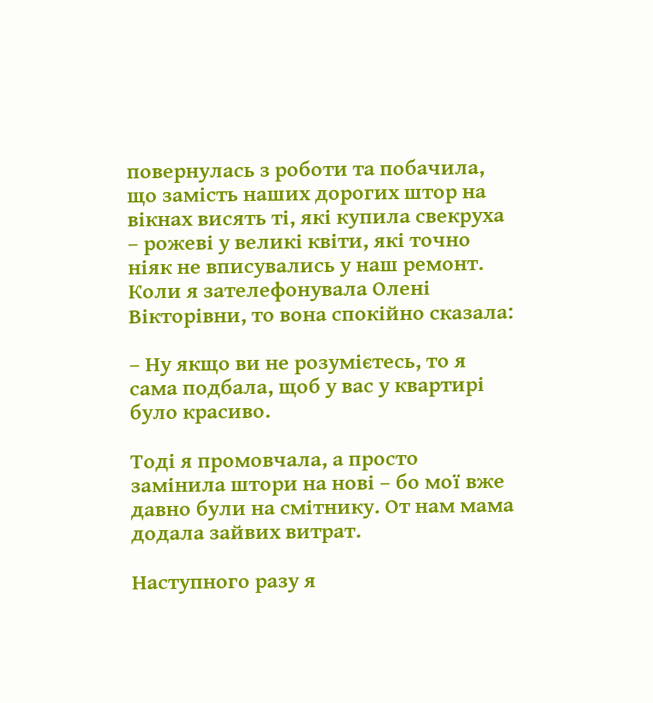повернулась з роботи та побачила, що замість наших дорогих штор на вікнах висять ті, які купила свекруха – рожеві у великі квіти, які точно ніяк не вписувались у наш ремонт. Коли я зателефонувала Олені Вікторівни, то вона спокійно сказала:

– Ну якщо ви не розумієтесь, то я сама подбала, щоб у вас у квартирі було красиво.

Тоді я промовчала, а просто замінила штори на нові – бо мої вже давно були на смітнику. От нам мама додала зайвих витрат.

Наступного разу я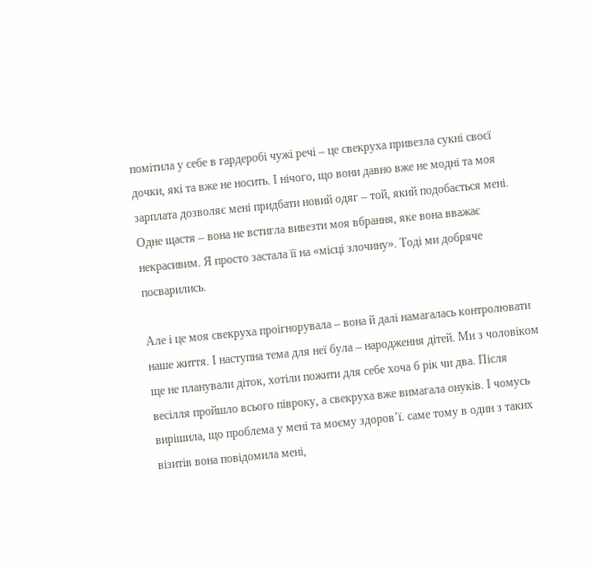помітила у себе в гардеробі чужі речі – це свекруха привезла сукні своєї дочки, які та вже не носить. І нічого, що вони давно вже не модні та моя зарплата дозволяє мені придбати новий одяг – той, який подобається мені. Одне щастя – вона не встигла вивезти моя вбрання, яке вона вважає некрасивим. Я просто застала її на «місці злочину». Тоді ми добряче посварились.

Але і це моя свекруха проігнорувала – вона й далі намагалась контролювати наше життя. І наступна тема для неї була – народження дітей. Ми з чоловіком ще не планували діток, хотіли пожити для себе хоча б рік чи два. Після весілля пройшло всього півроку, а свекруха вже вимагала онуків. І чомусь вирішила, що проблема у мені та моєму здоров’ї. саме тому в один з таких візитів вона повідомила мені,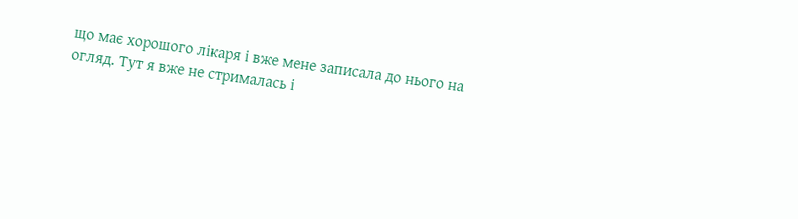що має хорошого лікаря і вже мене записала до нього на огляд. Тут я вже не стрималась і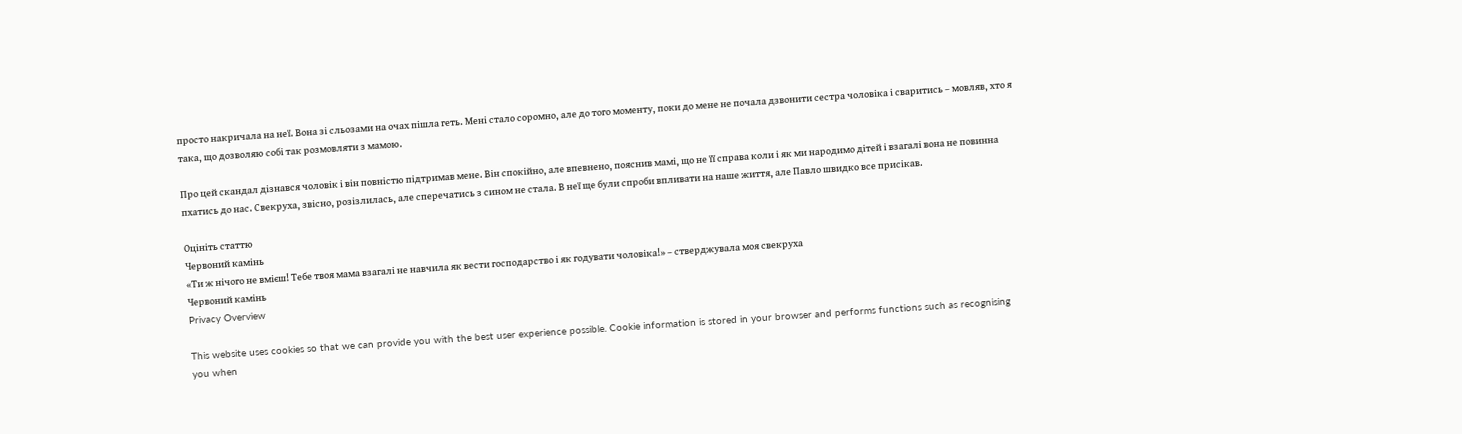просто накричала на неї. Вона зі сльозами на очах пішла геть. Мені стало соромно, але до того моменту, поки до мене не почала дзвонити сестра чоловіка і сваритись – мовляв, хто я така, що дозволяю собі так розмовляти з мамою.

Про цей скандал дізнався чоловік і він повністю підтримав мене. Він спокійно, але впевнено, пояснив мамі, що не її справа коли і як ми народимо дітей і взагалі вона не повинна пхатись до нас. Свекруха, звісно, розізлилась, але сперечатись з сином не стала. В неї ще були спроби впливати на наше життя, але Павло швидко все присікав.

Оцініть статтю
Червоний камiнь
«Ти ж нічого не вмієш! Тебе твоя мама взагалі не навчила як вести господарство і як годувати чоловіка!» – стверджувала моя свекруха
Червоний камiнь
Privacy Overview

This website uses cookies so that we can provide you with the best user experience possible. Cookie information is stored in your browser and performs functions such as recognising you when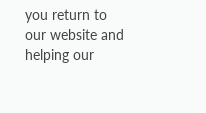you return to our website and helping our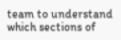team to understand which sections of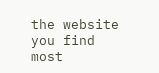the website you find most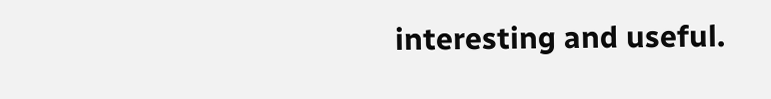interesting and useful.